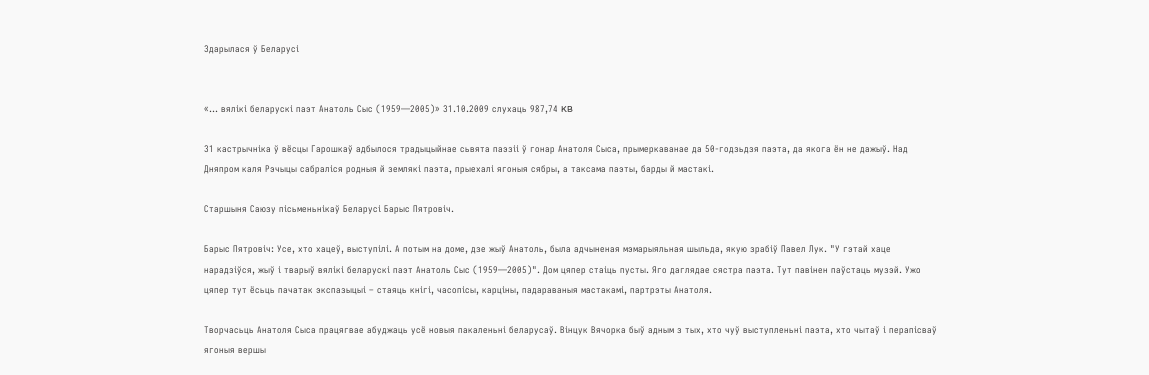Здарылася ў Беларусі


«... вялікі беларускі паэт Анатоль Сыс (1959—2005)» 31.10.2009 слухаць 987,74 KB

31 кастрычніка ў вёсцы Гарошкаў адбылося традыцыйнае сьвята паэзіі ў гонар Анатоля Сыса, прымеркаванае да 50-годзьдзя паэта, да якога ён не дажыў. Над Дняпром каля Рэчыцы сабраліся родныя й землякі паэта, прыехалі ягоныя сябры, а таксама паэты, барды й мастакі.

Старшыня Саюзу пісьменьнікаў Беларусі Барыс Пятровіч.

Барыс Пятровіч: Усе, хто хацеў, выступілі. А потым на доме, дзе жыў Анатоль, была адчыненая мэмарыяльная шыльда, якую зрабіў Павел Лук. "У гэтай хаце нарадзіўся, жыў і тварыў вялікі беларускі паэт Анатоль Сыс (1959—2005)". Дом цяпер стаіць пусты. Яго даглядае сястра паэта. Тут павінен паўстаць музэй. Ужо цяпер тут ёсьць пачатак экспазыцыі – стаяць кнігі, часопісы, карціны, падараваныя мастакамі, партрэты Анатоля.

Творчасьць Анатоля Сыса працягвае абуджаць усё новыя пакаленьні беларусаў. Вінцук Вячорка быў адным з тых, хто чуў выступленьні паэта, хто чытаў і перапісваў ягоныя вершы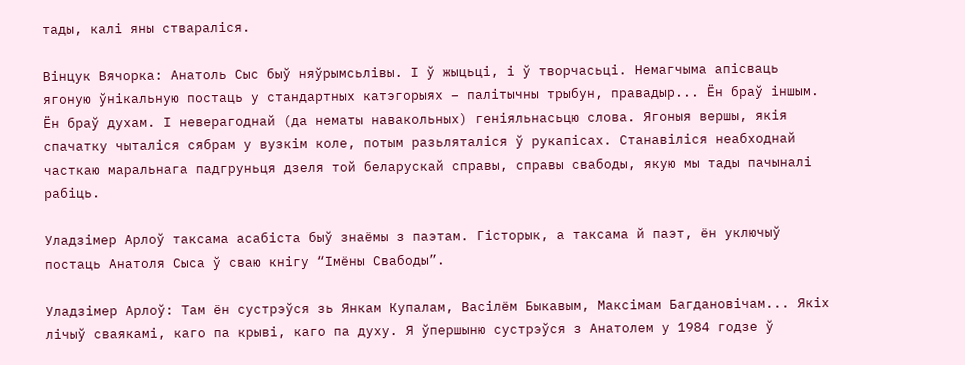тады, калі яны ствараліся.

Вінцук Вячорка: Анатоль Сыс быў няўрымсьлівы. І ў жыцьці, і ў творчасьці. Немагчыма апісваць ягоную ўнікальную постаць у стандартных катэгорыях – палітычны трыбун, правадыр... Ён браў іншым. Ён браў духам. І неверагоднай (да нематы навакольных) геніяльнасьцю слова. Ягоныя вершы, якія спачатку чыталіся сябрам у вузкім коле, потым разьляталіся ў рукапісах. Станавіліся неабходнай часткаю маральнага падгруньця дзеля той беларускай справы, справы свабоды, якую мы тады пачыналі рабіць.

Уладзімер Арлоў таксама асабіста быў знаёмы з паэтам. Гісторык, а таксама й паэт, ён уключыў постаць Анатоля Сыса ў сваю кнігу “Імёны Свабоды”.

Уладзімер Арлоў: Там ён сустрэўся зь Янкам Купалам, Васілём Быкавым, Максімам Багдановічам... Якіх лічыў сваякамі, каго па крыві, каго па духу. Я ўпершыню сустрэўся з Анатолем у 1984 годзе ў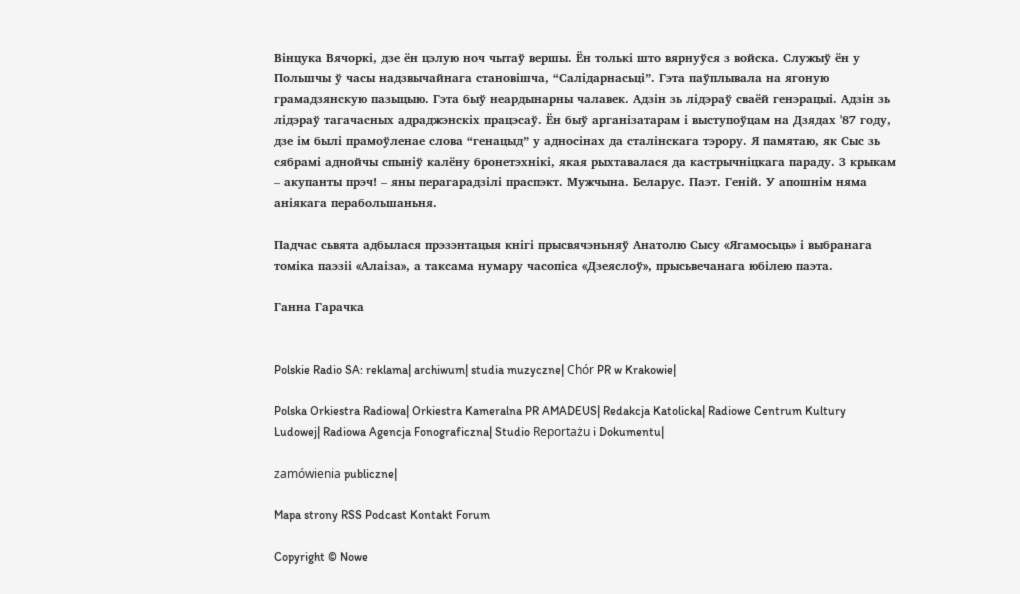Вінцука Вячоркі, дзе ён цэлую ноч чытаў вершы. Ён толькі што вярнуўся з войска. Служыў ён у Польшчы ў часы надзвычайнага становішча, “Салідарнасьці”. Гэта паўплывала на ягоную грамадзянскую пазыцыю. Гэта быў неардынарны чалавек. Адзін зь лідэраў сваёй генэрацыі. Адзін зь лідэраў тагачасных адраджэнскіх працэсаў. Ён быў арганізатарам і выступоўцам на Дзядах '87 году, дзе ім былі прамоўленае слова “генацыд” у адносінах да сталінскага тэрору. Я памятаю, як Сыс зь сябрамі аднойчы спыніў калёну бронетэхнікі, якая рыхтавалася да кастрычніцкага параду. З крыкам – акупанты прэч! – яны перагарадзілі праспэкт. Мужчына. Беларус. Паэт. Геній. У апошнім няма аніякага перабольшаньня.

Падчас сьвята адбылася прэзэнтацыя кнігі прысвячэньняў Анатолю Сысу «Ягамосьць» і выбранага томіка паэзіі «Алаіза», а таксама нумару часопіса «Дзеяслоў», прысьвечанага юбілею паэта.

Ганна Гарачка


Polskie Radio SA: reklama| archiwum| studia muzyczne| Chór PR w Krakowie|

Polska Orkiestra Radiowa| Orkiestra Kameralna PR AMADEUS| Redakcja Katolicka| Radiowe Centrum Kultury Ludowej| Radiowa Agencja Fonograficzna| Studio Reportażu i Dokumentu|

zamówienia publiczne|

Mapa strony RSS Podcast Kontakt Forum

Copyright © Nowe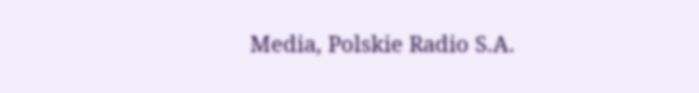Media, Polskie Radio S.A.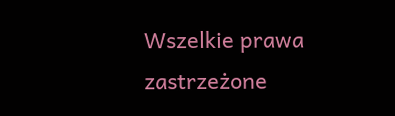Wszelkie prawa zastrzeżone